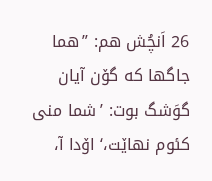26 اَنچُش هم: ”هما جاگها که گۆن آیان گوَشگ بوت: ’شما منی کئوم نهاێت،‘ اۆدا آ،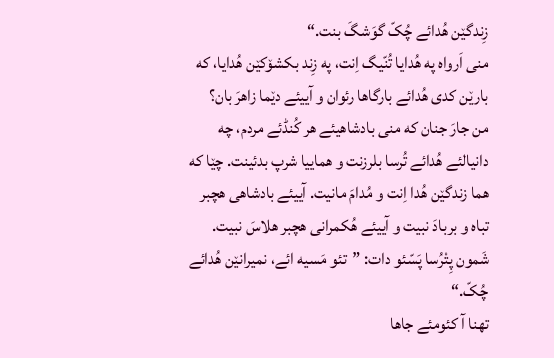زِندگێن هُدائے چُکّ گوَشگَ بنت.“
منی اَرواه په هُدایا تُنّیگ اِنت، په زِند بکشۆکێن هُدایا، که بارێن کدی هُدائے بارگاها رئوان و آییئے دێما زاهرَ بان؟
من جارَ جنان که منی بادشاهیئے هر کُنڈئے مردم، چه دانیالئے هُدائے تُرسا بلرزنت و هماییا شرپ بدئینت. چێا که هما زندگێن هُدا اِنت و مُدامَ مانیت. آییئے بادشاهی هچبر تباه و بربادَ نبیت و آییئے هُکمرانی هچبر هلاسَ نبیت.
شَمون پِتْرُسا پَسّئو دات: ”تئو مَسیه ائے، نمیرانێن هُدائے چُکّ.“
تهنا آ کئومئے جاها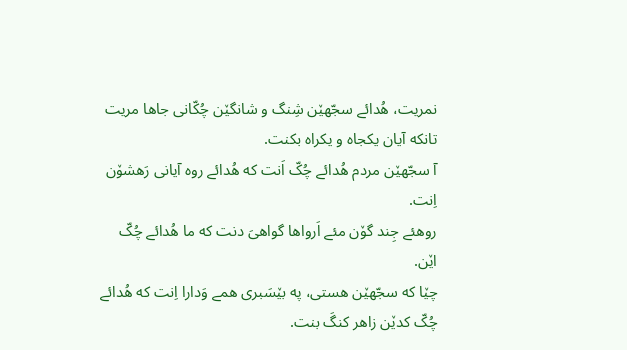نمریت، هُدائے سجّهێن شِنگ و شانگێن چُکّانی جاها مریت تانکه آیان یکجاه و یکراه بکنت.
آ سجّهێن مردم هُدائے چُکّ اَنت که هُدائے روه آیانی رَهشۆن اِنت.
روهئے جِند گۆن مئے اَرواها گواهیَ دنت که ما هُدائے چُکّ اێن.
چێا که سجّهێن هستی، په بێسَبری همے وَدارا اِنت که هُدائے چُکّ کدێن زاهر کنگَ بنت.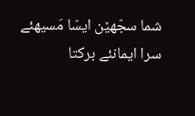شما سجّهێن ایسّا مَسیهئے سرا ایمانئے برکتا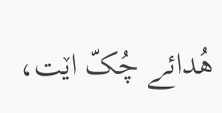هُدائے چُکّ اێت،